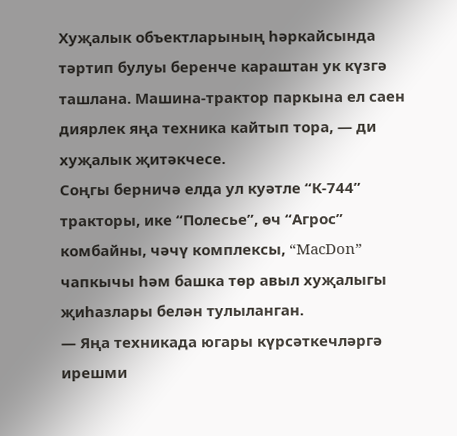Хуҗалык объектларының һәркайсында тәртип булуы беренче караштан ук күзгә ташлана. Машина-трактор паркына ел саен диярлек яңа техника кайтып тора, — ди хуҗалык җитәкчесе.
Соңгы берничә елда ул куәтле “К-744” тракторы, ике “Полесье”, өч “Агрос” комбайны, чәчү комплексы, “MacDon” чапкычы һәм башка төр авыл хуҗалыгы җиһазлары белән тулыланган.
— Яңа техникада югары күрсәткечләргә ирешми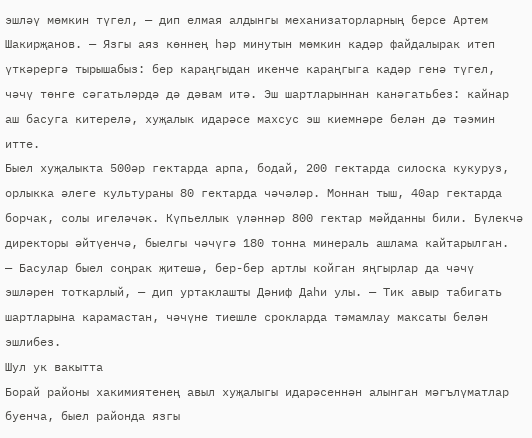эшләү мөмкин түгел, — дип елмая алдынгы механизаторларның берсе Артем Шакирҗанов. — Язгы аяз көннең һәр минутын мөмкин кадәр файдалырак итеп үткәрергә тырышабыз: бер караңгыдан икенче караңгыга кадәр генә түгел, чәчү төнге сәгатьләрдә дә дәвам итә. Эш шартларыннан канәгатьбез: кайнар аш басуга китерелә, хуҗалык идарәсе махсус эш киемнәре белән дә тәэмин итте.
Быел хуҗалыкта 500әр гектарда арпа, бодай, 200 гектарда силоска кукуруз, орлыкка әлеге культураны 80 гектарда чәчәләр. Моннан тыш, 40ар гектарда борчак, солы игеләчәк. Күпьеллык үләннәр 800 гектар мәйданны били. Бүлекчә директоры әйтүенчә, быелгы чәчүгә 180 тонна минераль ашлама кайтарылган.
— Басулар быел соңрак җитешә, бер-бер артлы койган яңгырлар да чәчү эшләрен тоткарлый, — дип уртаклашты Дәниф Даһи улы. — Тик авыр табигать шартларына карамастан, чәчүне тиешле срокларда тәмамлау максаты белән эшлибез.
Шул ук вакытта
Борай районы хакимиятенең авыл хуҗалыгы идарәсеннән алынган мәгълүматлар буенча, быел районда язгы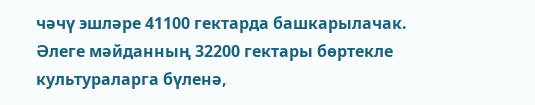чәчү эшләре 41100 гектарда башкарылачак. Әлеге мәйданның 32200 гектары бөртекле культураларга бүленә,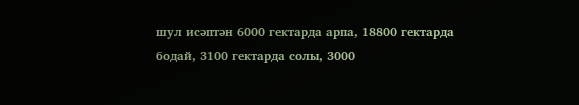шул исәптән 6000 гектарда арпа, 18800 гектарда бодай, 3100 гектарда солы, 3000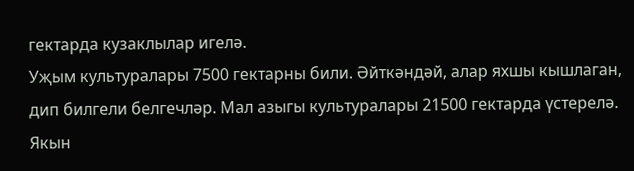гектарда кузаклылар игелә.
Уҗым культуралары 7500 гектарны били. Әйткәндәй, алар яхшы кышлаган, дип билгели белгечләр. Мал азыгы культуралары 21500 гектарда үстерелә. Якын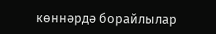көннәрдә борайлылар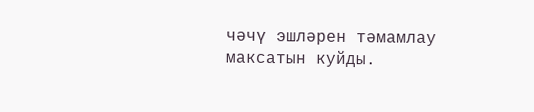чәчү эшләрен тәмамлау максатын куйды.